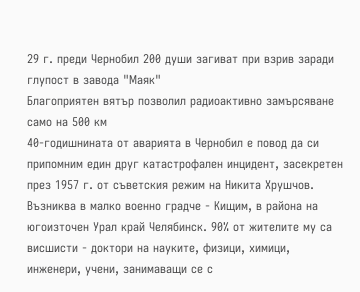29 г. преди Чернобил 200 души загиват при взрив заради глупост в завода "Маяк"
Благоприятен вятър позволил радиоактивно замърсяване само на 500 км
40-годишнината от аварията в Чернобил е повод да си припомним един друг катастрофален инцидент, засекретен през 1957 г. от съветския режим на Никита Хрушчов. Възниква в малко военно градче - Кищим, в района на югоизточен Урал край Челябинск. 90% от жителите му са висшисти - доктори на науките, физици, химици, инженери, учени, занимаващи се с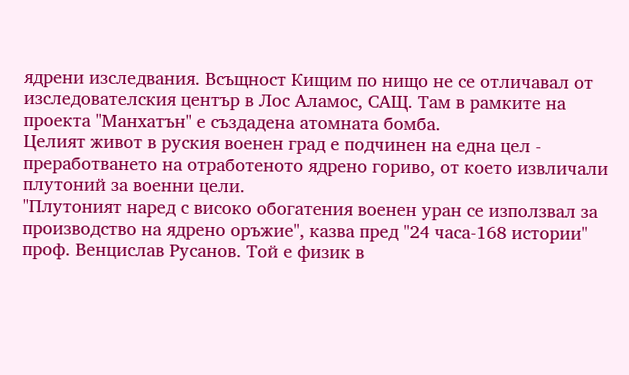ядрени изследвания. Всъщност Кищим по нищо не се отличавал от изследователския център в Лос Аламос, САЩ. Там в рамките на проекта "Манхатън" е създадена атомната бомба.
Целият живот в руския военен град е подчинен на една цел - преработването на отработеното ядрено гориво, от което извличали плутоний за военни цели.
"Плутоният наред с високо обогатения военен уран се използвал за производство на ядрено оръжие", казва пред "24 часа-168 истории" проф. Венцислав Русанов. Той е физик в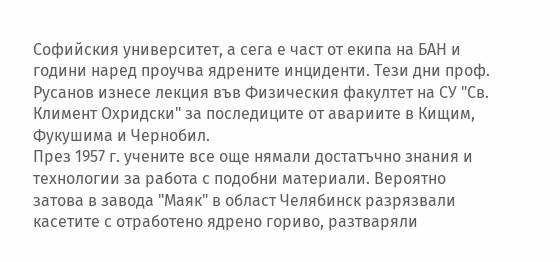Софийския университет, а сега е част от екипа на БАН и години наред проучва ядрените инциденти. Тези дни проф. Русанов изнесе лекция във Физическия факултет на СУ "Св. Климент Охридски" за последиците от авариите в Кищим, Фукушима и Чернобил.
През 1957 г. учените все още нямали достатъчно знания и технологии за работа с подобни материали. Вероятно затова в завода "Маяк" в област Челябинск разрязвали касетите с отработено ядрено гориво, разтваряли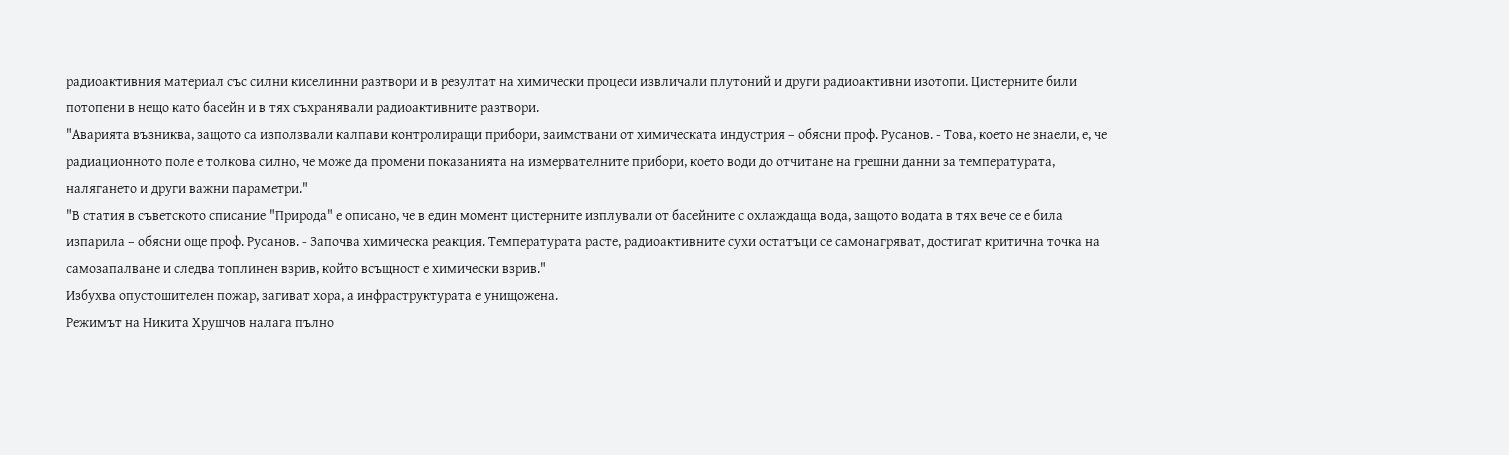радиоактивния материал със силни киселинни разтвори и в резултат на химически процеси извличали плутоний и други радиоактивни изотопи. Цистерните били потопени в нещо като басейн и в тях съхранявали радиоактивните разтвори.
"Аварията възниква, защото са използвали калпави контролиращи прибори, заимствани от химическата индустрия – обясни проф. Русанов. - Това, което не знаели, е, че радиационното поле е толкова силно, че може да промени показанията на измервателните прибори, което води до отчитане на грешни данни за температурата, налягането и други важни параметри."
"В статия в съветското списание "Природа" е описано, че в един момент цистерните изплували от басейните с охлаждаща вода, защото водата в тях вече се е била изпарила – обясни още проф. Русанов. - Започва химическа реакция. Температурата расте, радиоактивните сухи остатъци се самонагряват, достигат критична точка на самозапалване и следва топлинен взрив, който всъщност е химически взрив."
Избухва опустошителен пожар, загиват хора, а инфраструктурата е унищожена.
Режимът на Никита Хрушчов налага пълно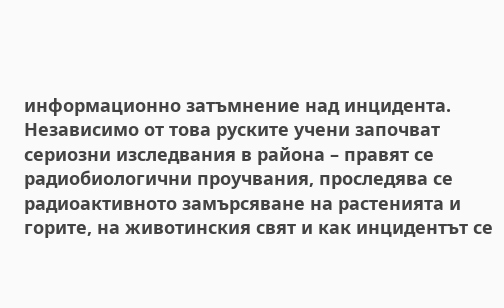информационно затъмнение над инцидента. Независимо от това руските учени започват сериозни изследвания в района – правят се радиобиологични проучвания, проследява се радиоактивното замърсяване на растенията и горите, на животинския свят и как инцидентът се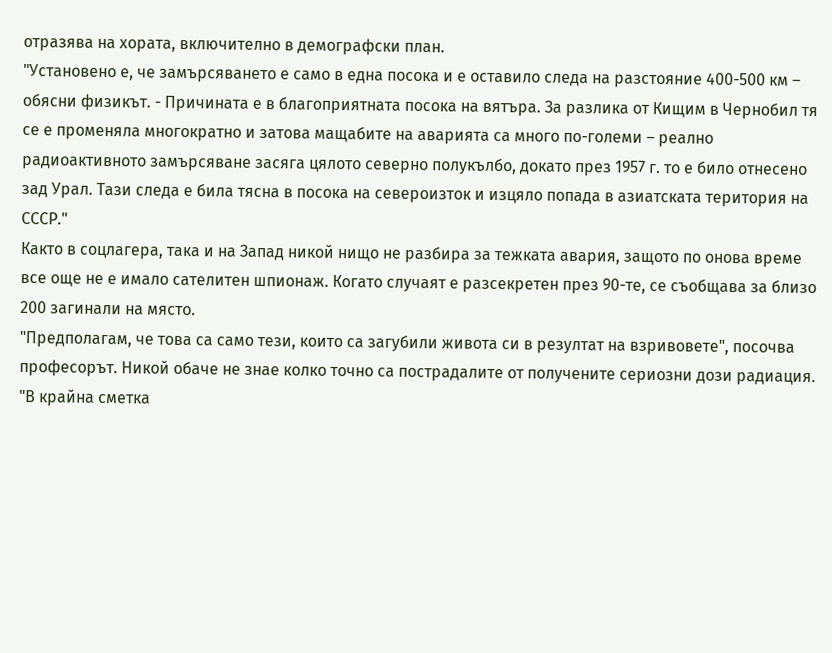отразява на хората, включително в демографски план.
"Установено е, че замърсяването е само в една посока и е оставило следа на разстояние 400-500 км – обясни физикът. - Причината е в благоприятната посока на вятъра. За разлика от Кищим в Чернобил тя се е променяла многократно и затова мащабите на аварията са много по-големи – реално радиоактивното замърсяване засяга цялото северно полукълбо, докато през 1957 г. то е било отнесено зад Урал. Тази следа е била тясна в посока на североизток и изцяло попада в азиатската територия на СССР."
Както в соцлагера, така и на Запад никой нищо не разбира за тежката авария, защото по онова време все още не е имало сателитен шпионаж. Когато случаят е разсекретен през 90-те, се съобщава за близо 200 загинали на място.
"Предполагам, че това са само тези, които са загубили живота си в резултат на взривовете", посочва професорът. Никой обаче не знае колко точно са пострадалите от получените сериозни дози радиация.
"В крайна сметка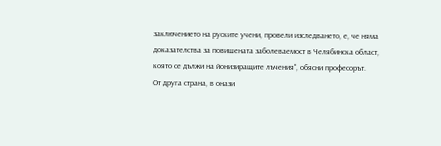заключението на руските учени, провели изследването, е, че няма доказателства за повишената заболеваемост в Челябинска област, която се дължи на йонизиращите лъчения", обясни професорът.
От друга страна, в онази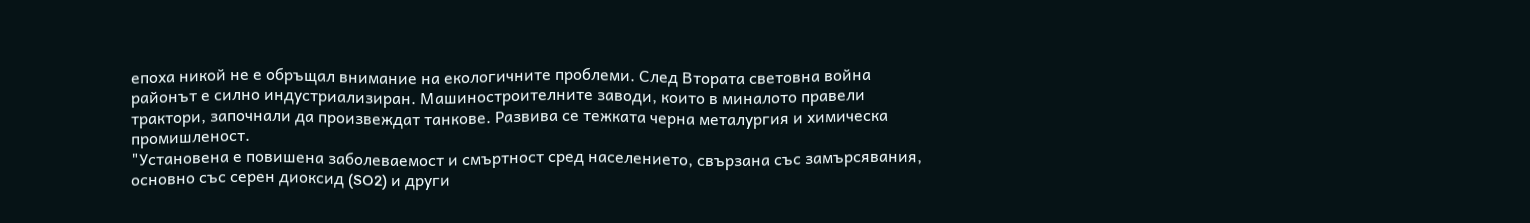епоха никой не е обръщал внимание на екологичните проблеми. След Втората световна война районът е силно индустриализиран. Машиностроителните заводи, които в миналото правели трактори, започнали да произвеждат танкове. Развива се тежката черна металургия и химическа промишленост.
"Установена е повишена заболеваемост и смъртност сред населението, свързана със замърсявания, основно със серен диоксид (SO2) и други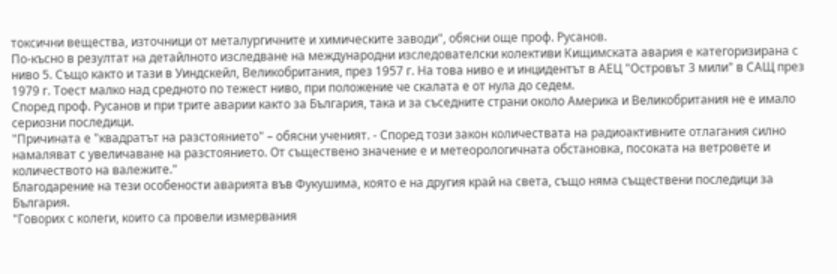токсични вещества, източници от металургичните и химическите заводи", обясни още проф. Русанов.
По-късно в резултат на детайлното изследване на международни изследователски колективи Кищимската авария е категоризирана с ниво 5. Също както и тази в Уиндскейл, Великобритания, през 1957 г. На това ниво е и инцидентът в АЕЦ "Островът 3 мили" в САЩ през 1979 г. Тоест малко над средното по тежест ниво, при положение че скалата е от нула до седем.
Според проф. Русанов и при трите аварии както за България, така и за съседните страни около Америка и Великобритания не е имало сериозни последици.
"Причината е "квадратът на разстоянието" – обясни ученият. - Според този закон количествата на радиоактивните отлагания силно намаляват с увеличаване на разстоянието. От съществено значение е и метеорологичната обстановка, посоката на ветровете и количеството на валежите."
Благодарение на тези особености аварията във Фукушима, която е на другия край на света, също няма съществени последици за България.
"Говорих с колеги, които са провели измервания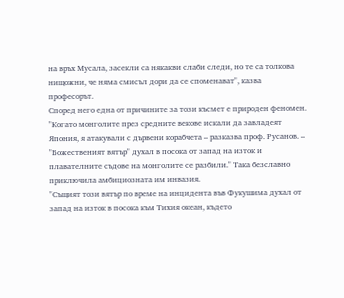на връх Мусала, засекли са някакви слаби следи, но те са толкова нищожни, че няма смисъл дори да се споменават", казва професорът.
Според него една от причините за този късмет е природен феномен. "Когато монголите през средните векове искали да завладеят Япония, я атакували с дървени корабчета – разказва проф. Русанов. – "Божественият вятър" духал в посока от запад на изток и плавателните съдове на монголите се разбили." Така безславно приключила амбициозната им инвазия.
"Същият този вятър по време на инцидента във Фукушима духал от запад на изток в посока към Тихия океан, където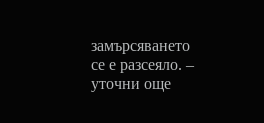замърсяването се е разсеяло. – уточни още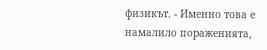физикът. - Именно това е намалило пораженията,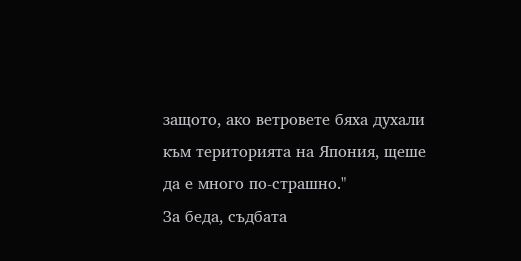защото, ако ветровете бяха духали към територията на Япония, щеше да е много по-страшно."
За беда, съдбата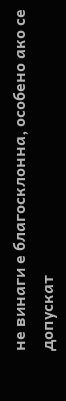не винаги е благосклонна, особено ако се допускат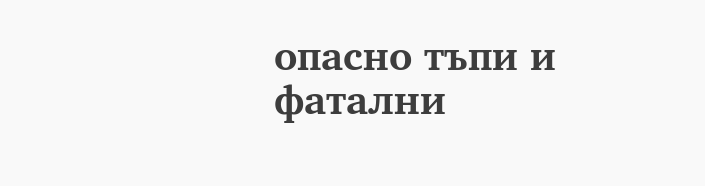опасно тъпи и фатални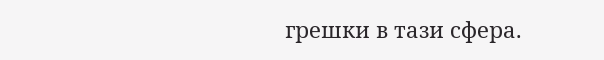грешки в тази сфера.